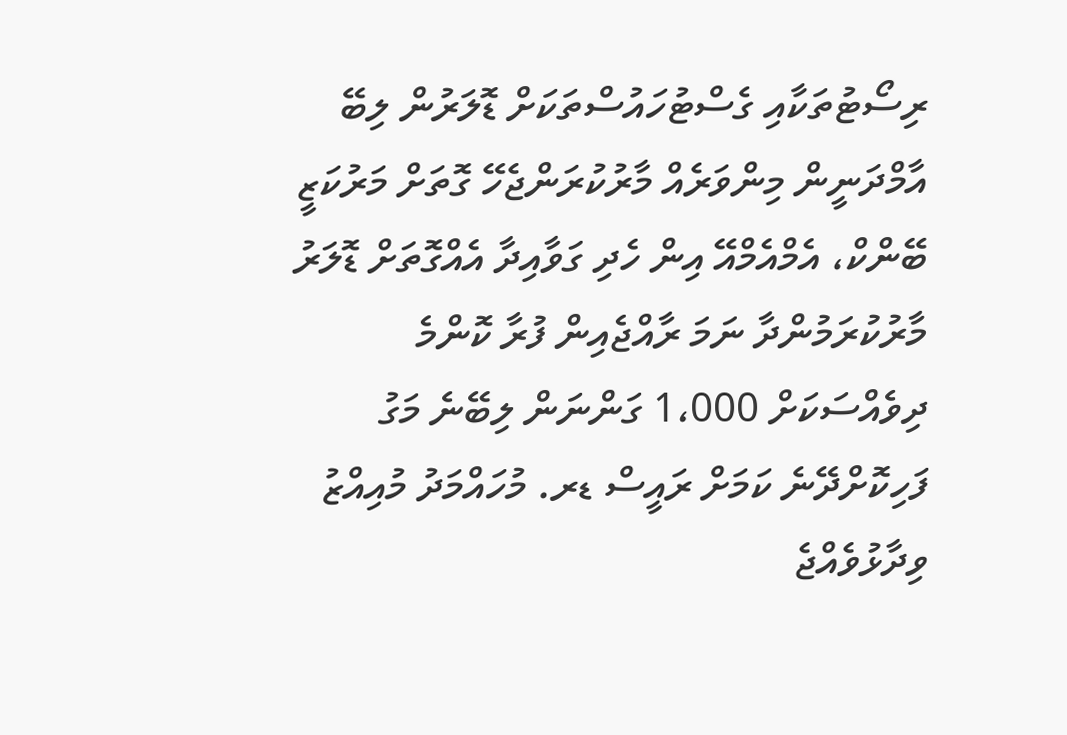ރިސޯޓުތަކާއި ގެސްޓުހައުސްތަކަށް ޑޮލަރުން ލިބޭ އާމްދަނީން މިންވަރެއް މާރުކުރަންޖެހޭ ގޮތަށް މަރުކަޒީ ބޭންކް، އެމްއެމްއޭ އިން ހެދި ގަވާއިދާ އެއްގޮތަށް ޑޮލަރު މާރުކުރަމުންދާ ނަމަ ރާއްޖެއިން ފުރާ ކޮންމެ ދިވެއްސަކަށް 1،000 ގަންނަން ލިބޭނެ މަގު ފަހިކޮށްދޭނެ ކަމަށް ރައީސް ޑރ. މުހައްމަދު މުއިއްޒު ވިދާޅުވެއްޖެ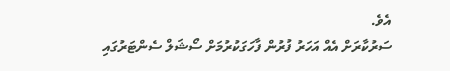އެވެ.
ސަރުކާރަށް އެއް އަހަރު ފުރުން ފާހަގަކުރުމަށް ސޯޝަލް ސެންޓަރުގައި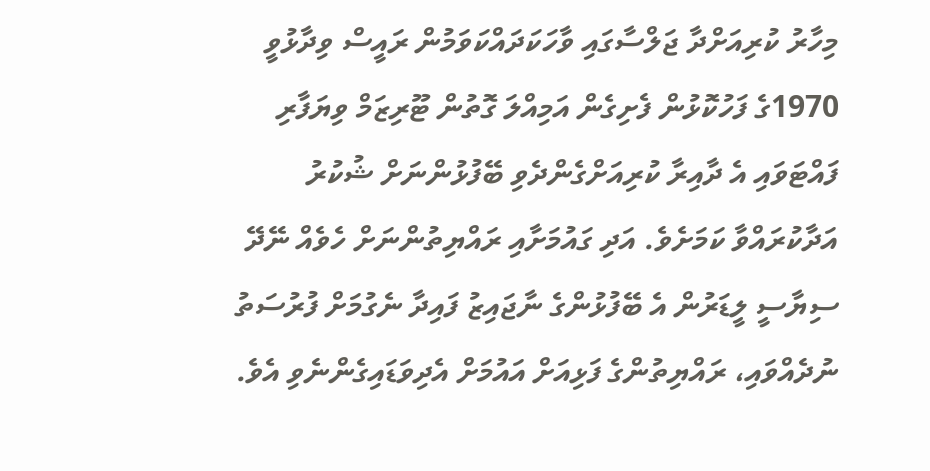މިހާރު ކުރިއަށްދާ ޖަލްސާގައި ވާހަކަދައްކަވަމުން ރައީސް ވިދާޅުވީ 1970ގެ ފަހުކޮޅުން ފެށިގެން އަމިއްލަ ގޮތުން ޓޫރިޒަމް ވިޔަފާރި ފައްޓަވައި އެ ދާއިރާ ކުރިއަށްގެންދެވި ބޭފުޅުންނަށް ޝުކުރު އަދާކުރައްވާ ކަމަށެވެ. އަދި ގައުމަށާއި ރައްޔިތުންނަށް ހެވެއް ނޭދޭ ސިޔާސީ ލީޑަރުން އެ ބޭފުޅުންގެ ނާޖައިޒު ފައިދާ ނެގުމަށް ފުރުސަތު ނުދެއްވައި، ރައްޔިތުންގެ ފަޅިއަށް އައުމަށް އެދިވަޑައިގެންނެވި އެވެ.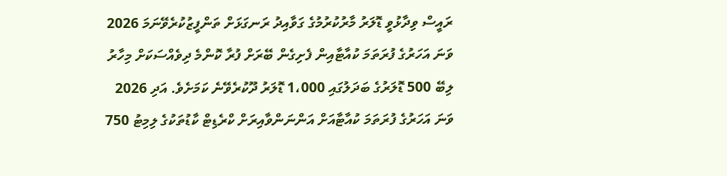ރައީސް ވިދާޅުވީ ޑޮލަރު މާރުކުރުމުގެ ގަވާއިދު ރަނގަޅަށް ތަންފީޒުކުރެވޭނަމަ 2026 ވަނަ އަހަރުގެ ފުރަތަމަ ކުއާޓާއިން ފެށިގެން ބޭރަށް ފުރާ ކޮންމެ ދިވެއްސަކަށް މިހާރު ލިބޭ 500 ޑޮލަރުގެ ބަދަލުގައި 1،000 ޑޮލަރު ދޫކުރެވޭނެ ކަމަށެވެ. އަދި 2026 ވަނަ އަހަރުގެ ފުރަތަމަ ކުއާޓާއަށް އަންނަންވާއިރަށް ކްރެޑިޓް ކާޑުތަކުގެ ލިމިޓު 750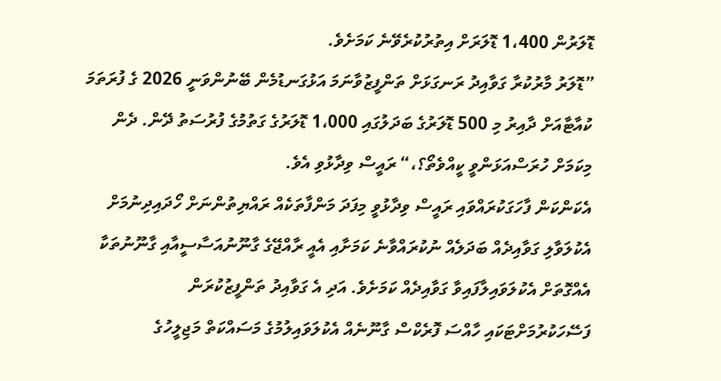ޑޮލަރުން 1،400 ޑޮލަރަށް އިތުރުކުރެވޭނެ ކަމަށެވެ.
”ޑޮލަރު މާރުކުރާ ގަވާއިދު ރަނގަޅަށް ތަންފީޒުވާނަމަ އަޅުގަނޑުމެން ބޭނުންވަނީ 2026 ގެ ފުރަތަމަ ކުއާޓާއަށް ދާއިރު މި 500 ޑޮލަރުގެ ބަދަލުގައި 1،000 ޑޮލަރުގެ ގަތުމުގެ ފުރުސަތު ދޭން. ދެން މިކަމަށް ހުރަސްއަޅަންވީ ކީއްވެތޯ؟،“ ރައީސް ވިދާޅުވި އެވެ.
އެކަންކަން ފާހަގަކުރައްވައި ރައީސް ވިދާޅުވީ މިފަދަ މަންފާތަކެއް ރައްޔިތުންނަށް ހޯދައިދިނުމަށް އެކުލަވާލި ގަވާއިދެއް ބަދަލެއް ނުކުރައްވާނެ ކަމަށާއި އެއީ ރާއްޖޭގެ ގާނޫނުއަސާސީއާއި ގާނޫނުތަކާ އެއްގޮތަށް އެކުލަވައިލާފައިވާ ގަވާއިދެއް ކަމަށެވެ. އަދި އެ ގަވާއިދު ތަންފީޒުކުރަން ފަސޭހަކުރުމަށްޓަކައި ހާއްސަ ފޮރެކްސް ގާނޫނެއް އެކުލަވައިލުމުގެ މަސައްކަތް މަޖިލީހުގެ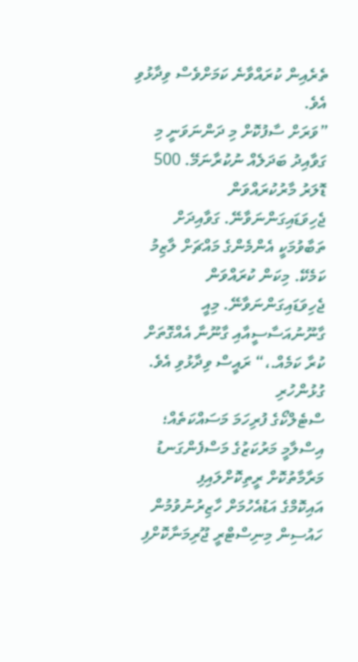ތެރެއިން ކުރައްވާނެ ކަމަށްވެސް ވިދާޅުވި އެވެ.
”ވަރަށް ސާފުކޮށް މި ދަންނަވަނީ މި ގަވާއިދު ބަދަލެއް ނުކުރާނަމޭ. 500 ޑޮލަރު މާރުކުރައްވަން ޖެހިވަޑައިގަންނަވާނޭ. ގަވާއިދަށް ތަބާވުމަކީ އެންމެންގެ މައްޗަށް ލާޒިމު ކަމެކޭ. މިކަން ކުރައްވަން ޖެހިވަޑައިގަންނަވާނޭ. މިއީ ގާނޫނުއަސާސީއާއި ގާނޫނާ އެއްގޮތަށް ކުރާ ކަމެއް.،“ ރައީސް ވިދާޅުވި އެވެ.
ގުޅުންހުރި
ސްޓެލްކޯގެ ފުރިހަމަ މަސައްކަތެއް؛ އިސްލާމީ މަރުކަޒުގެ މަސްފެންގަނޑު މަރާމާތުކޮށް ރީތިކޮށްލައިފި
އައިކޮމްގެ އަޑުއެހުމަށް ހާޒިރުނުވުމުން ހައުސިން މިނިސްޓްރީ ޖޫރިމަނާކޮށްފި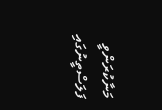މަނާކުރަންވީ ފަލަސްތީނުގައި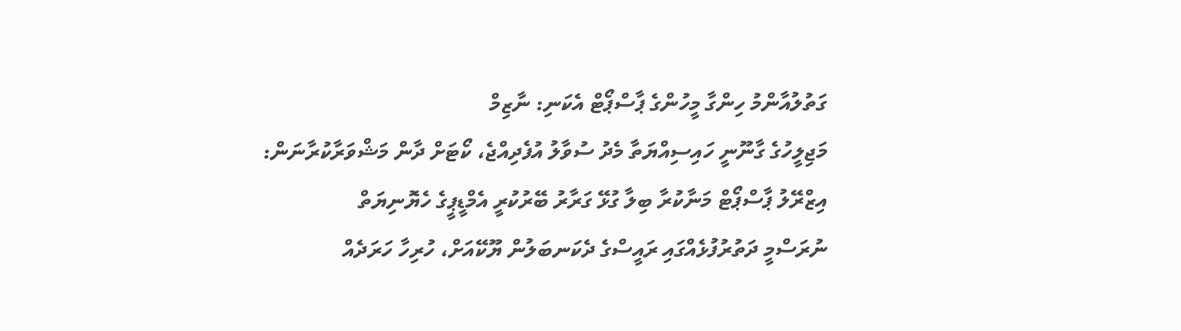ގަތުލުއާންމު ހިންގާ މީހުންގެ ޕާސްޕޯޓް އެކަނި: ނާޒިމް
މަޖިލީހުގެ ގާނޫނީ ހައިސިއްޔަތާ މެދު ސުވާލު އުފެދިއްޖެ، ކޯޓަށް ދާން މަޝްވަރާކުރާނަން:
އިޒްރޭލު ޕާސްޕޯޓް މަނާކުރާ ބިލާ ގުޅޭ ގަރާރު ބޭރުކުރީ އެމްޑީޕީގެ ހެޔޮނިޔަތް
ނުރަސްމީ ދަތުރުފުޅެއްގައި ރައީސްގެ ދެކަނބަލުން ޔޫކޭއަށް، ހުރިހާ ހަރަދެއް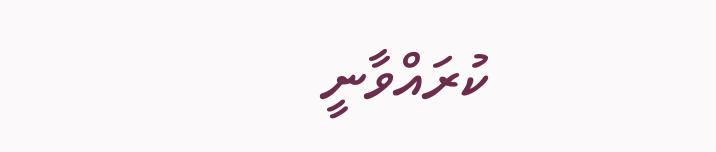ކުރައްވާނީ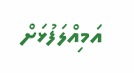އަމިއްލަފުޅަށް